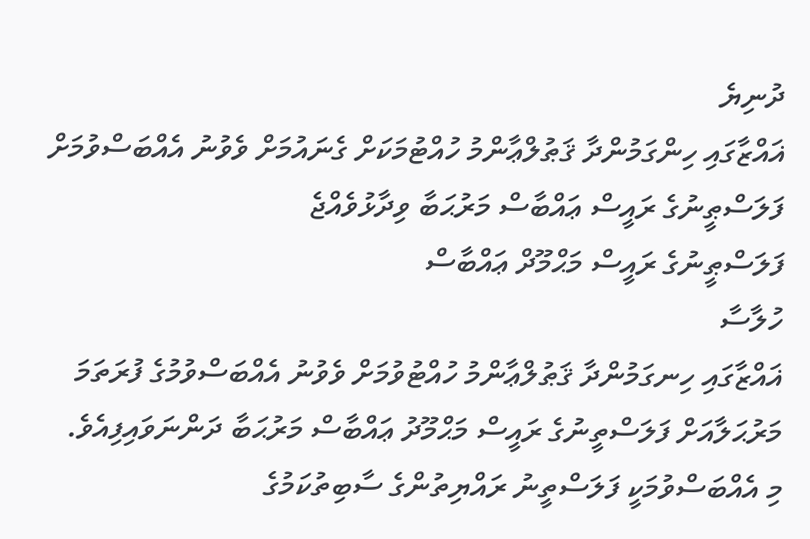ދުނިޔެ
ޣައްޒާގައި ހިންގަމުންދާ ޤަޠުލްޢާންމު ހުއްޓުމަކަށް ގެނައުމަށް ވެވުނު އެއްބަސްވުމަށް ފަލަސްޠީނުގެ ރައީސް ޢައްބާސް މަރުޙަބާ ވިދާޅުވެއްޖެ
ފަލަސްޠީނުގެ ރައީސް މަޙްމޫދް ޢައްބާސް
ހުލާސާ
ޣައްޒާގައި ހިނގަމުންދާ ޤަޠުލްޢާންމު ހުއްޓުވުމަށް ވެވުނު އެއްބަސްވުމުގެ ފުރަތަމަ މަރުޙަލާއަށް ފަލަސްތީނުގެ ރައީސް މަޙްމޫދު ޢައްބާސް މަރުޙަބާ ދަންނަވައިފިއެވެ.
މި އެއްބަސްވުމަކީ ފަލަސްތީނު ރައްޔިތުންގެ ސާބިތުކަމުގެ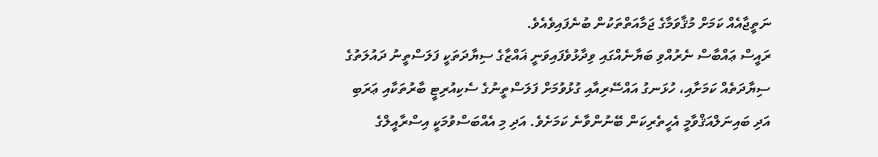ނަތީޖާއެއް ކަމަށް މުޤާވަމާގެ ޖަމާއަތްތަކުން ބުނެފައިވެއެވެ.
ރައީސް ޢައްބާސް ނެރުއްވި ބަޔާނެއްގައި ވިދާޅުވެފައިވަނީ ޣައްޒާގެ ސިޔާދަތަކީ ފަލަސްތީނު ދައުލަތުގެ ސިޔާދަތެއް ކަމަށާއި، ހުޅަނގު އައްސޭރިއާއި ގުޅުވުމަށް ފަލަސްތީނުގެ ސެކިއުރިޓީ ބާރުތަކާއި ޢަރަބި އަދި ބައިނަލްއަޤްވާމީ އެހީތެރިކަން ބޭނުންވާނެ ކަމަށެވެ. އަދި މި އެއްބަސްވުމަކީ އިސްރާއީލްގެ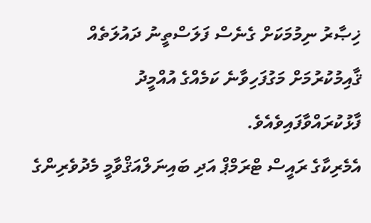ޚިޞާރު ނިމުމަކަށް ގެނެސް ފަލަސްތީނު ދައުލަތެއް ޤާއިމުކުރުމަށް މަގުފަހިވާނެ ކަމެއްގެ އުއްމީދު ފާޅުކުރައްވާފައިވެއެވެ.
އެމެރިކާގެ ރައީސް ޓްރަމްޕް އަދި ބައިނަލްއަޤްވާމީ މެދުވެރިންގެ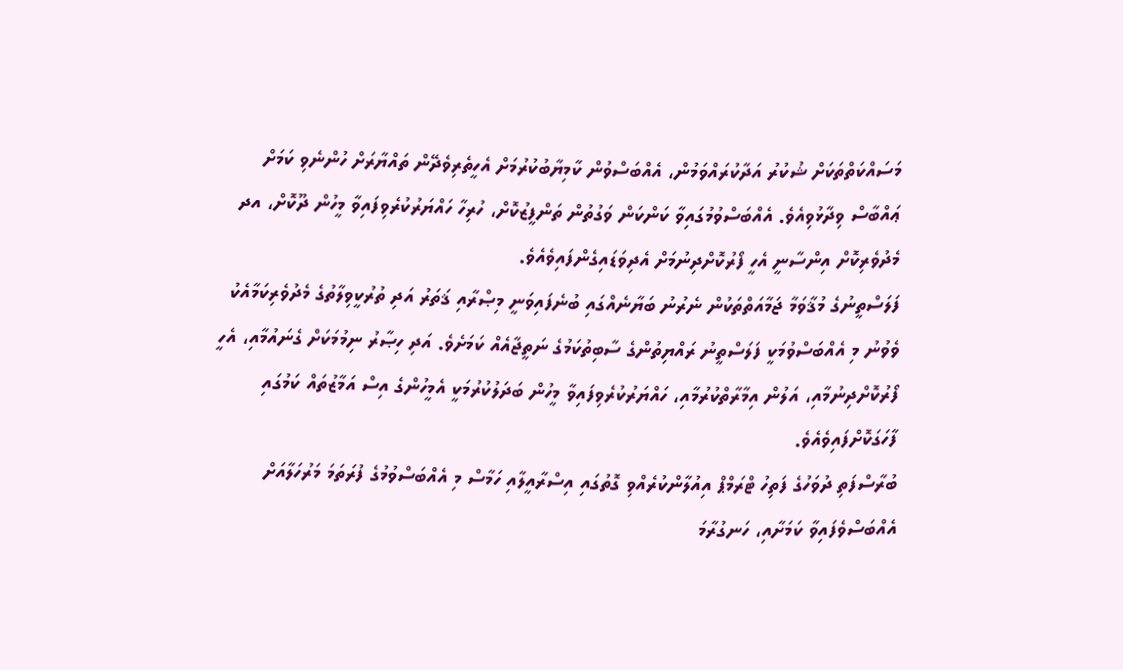މަސައްކަތްތަކަށް ޝުކުރު އަދާކުރައްވަމުން، އެއްބަސްވުން ކާމިޔާބުކުރުމަށް އެހީތެރިވެދޭން ތައްޔާރަށް ހުންނެވި ކަމަށް ޢައްބާސް ވިދާޅުވިއެވެ. އެއްބަސްވުމުގައިވާ ކަންކަން ވަގުތުން ތަންފީޒުކޮށް، ހުރިހާ ހައްޔަރުކުރެވިފައިވާ މީހުން ދޫކޮށް، އދ މެދުވެރިކޮށް އިންސާނީ އެހީ ފޯރުކޮށްދިނުމަށް އެދިވަޑައިގެންފައިވެއެވެ.
ފަލަސްތީނުގެ މުޤާވަމާ ޖަމާއަތްތަކުން ނެރުނު ބަޔާނެއްގައި ބުނެފައިވަނީ މިޞްރާއި ޤަތަރު އަދި ތުރުކީވިލާތުގެ މެދުވެރިކަމާއެކު ވެވުނު މި އެއްބަސްވުމަކީ ފަލަސްތީނު ރައްޔިތުންގެ ސާބިތުކަމުގެ ނަތީޖާއެއް ކަމަށެވެ. އަދި ހިޞާރު ނިމުމަކަށް ގެނައުމާއި، އެހީ ފޯރުކޮށްދިނުމާއި، އަލުން އިމާރާތްކުރުމާއި، ހައްޔަރުކުރެވިފައިވާ މީހުން ބަދަލުކުރުމަކީ އެމީހުންގެ އިސް އަމާޒުތައް ކަމުގައި ފާހަގަކޮށްފައިވެއެވެ.
ބުރާސްފަތި ދުވަހުގެ ފަތިހު ޓްރަމްޕް އިއުލާންކުރެއްވި ގޮތުގައި އިސްރާއީލާއި ހަމާސް މި އެއްބަސްވުމުގެ ފުރަތަމަ މަރުހަލާއަށް އެއްބަސްވެފައިވާ ކަމަށާއި، ހަނގުރާމަ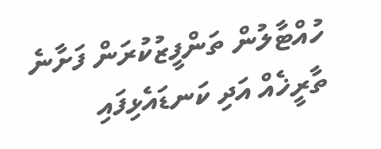ހުއްޓާލުން ތަންފީޒުކުރަން ފަށާނެ ތާރީޚެއް އަދި ކަނޑައެޅިފައި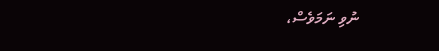ނުވި ނަމަވެސް،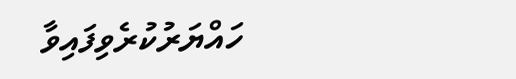ހައްޔަރުކުރެވިފައިވާ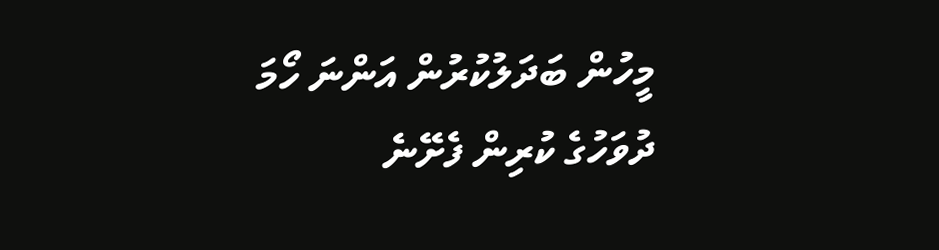މީހުން ބަދަލުކުރުން އަންނަ ހޯމަ ދުވަހުގެ ކުރިން ފެށޭނެ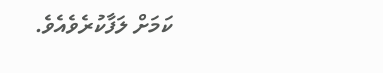ކަމަށް ލަފާކުރެވެއެވެ.